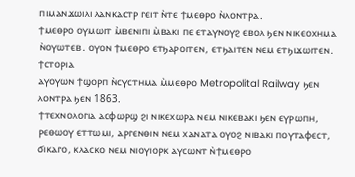ⲡⲓⲙⲁⲛϫⲱⲓⲗⲓ ⲗⲁⲛⲕⲁⲥⲧⲣ ⲅⲉⲓⲧ ⲛ̀ⲧⲉ ϯⲙⲉⲑⲣⲟ ⲛ̀ⲗⲟⲛⲧⲣⲁ.
ϯⲙⲉⲑⲣⲟ ⲟⲩⲙⲱⲓⲧ ⲙ̀ⲃⲉⲛⲓⲡⲓ ⲙ̀ⲃⲁⲕⲓ ⲡⲉ ⲉⲧⲁⲩⲛⲟⲩϩ ⲉⲃⲟⲗ ϧⲉⲛ ⲛⲓⲕⲉⲟⲭⲏⲙⲁ ⲛ̀ⲟⲩⲱⲧⲉⲃ. ⲟⲩⲟⲛ ϯⲙⲉⲑⲣⲟ ⲉⲧϧⲁⲣⲟⲓⲧⲉⲛ, ⲉⲧϧⲁⲓⲧⲉⲛ ⲛⲉⲙ ⲉⲧϧⲓϫⲱⲓⲧⲉⲛ.
ϯⲥⲧⲟⲣⲓⲁ
ⲁⲩⲟⲩⲱⲛ ϯϣⲟⲣⲡ ⲛ̀ⲥⲩⲥⲧⲏⲙⲁ ⲙ̀ⲙⲉⲑⲣⲟ Metropolital Railway ϧⲉⲛ ⲗⲟⲛⲧⲣⲁ ϧⲉⲛ 1863.
ϯⲧⲉⲭⲛⲟⲗⲟⲅⲓⲁ ⲁⲥⲫⲱⲣϣ ϩⲓ ⲛⲓⲕⲉⲭⲱⲣⲁ ⲛⲉⲙ ⲛⲓⲕⲉⲃⲁⲕⲓ ϧⲉⲛ ⲉⲩⲣⲱⲡⲏ, ⲣⲉⲑⲱⲟⲩ ⲉⲧⲧⲱⲙⲓ, ⲁⲣⲅⲉⲛⲑⲓⲛ ⲛⲉⲙ ⲭⲁⲛⲁⲧⲁ ⲟⲩⲟϩ ⲛⲓⲃⲁⲕⲓ ⲡⲟⲩⲧⲁⲫⲉⲥⲧ, ϭⲓⲕⲁⲅⲟ, ⲕⲗⲁⲥⲕⲟ ⲛⲉⲙ ⲛⲓⲟⲩⲓⲟⲣⲕ ⲁⲩⲥⲱⲛⲧ ⲛ̀ϯⲙⲉⲑⲣⲟ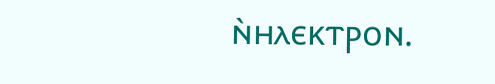ⲛ̀ⲏⲗⲉⲕⲧⲣⲟⲛ.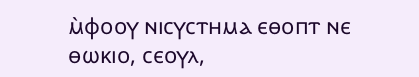ⲙ̀ⲫⲟⲟⲩ ⲛⲓⲥⲩⲥⲧⲏⲙⲁ ⲉⲑⲟⲡⲧ ⲛⲉ ⲑⲱⲕⲓⲟ, ⲥⲉⲟⲩⲗ,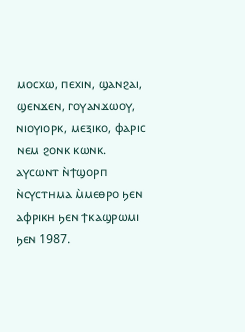ⲙⲟⲥⲭⲱ, ⲡⲉⲭⲓⲛ, ϣⲁⲛϩⲁⲓ, ϣⲉⲛϫⲉⲛ, ⲅⲟⲩⲁⲛϫⲱⲟⲩ, ⲛⲓⲟⲩⲓⲟⲣⲕ, ⲙⲉⲝⲓⲕⲟ, ⲫⲁⲣⲓⲥ ⲛⲉⲙ ϩⲟⲛⲕ ⲕⲱⲛⲕ.
ⲁⲩⲥⲱⲛⲧ ⲛ̀ϯϣⲟⲣⲡ ⲛ̀ⲥⲩⲥⲧⲏⲙⲁ ⲙ̀ⲙⲉⲑⲣⲟ ϧⲉⲛ ⲁⲫⲣⲓⲕⲏ ϧⲉⲛ ϯⲕⲁϣⲣⲱⲙⲓ ϧⲉⲛ 1987.